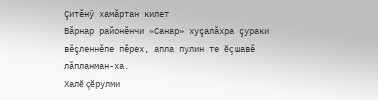Çитĕнÿ хамăртан килет
Вăрнар районĕнчи «Санар» хуçалăхра çураки вĕçленнĕпе пĕрех, апла пулин те ĕç шавĕ лăпланман-ха.
Халĕ çĕрулми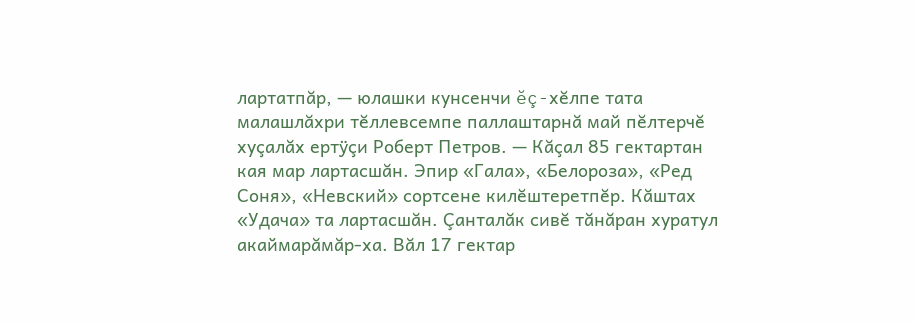лартатпăр, — юлашки кунсенчи ĕç-хĕлпе тата малашлăхри тĕллевсемпе паллаштарнă май пĕлтерчĕ хуçалăх ертÿçи Роберт Петров. — Кăçал 85 гектартан кая мар лартасшăн. Эпир «Гала», «Белороза», «Ред Соня», «Невский» сортсене килĕштеретпĕр. Кăштах «Удача» та лартасшăн. Çанталăк сивĕ тăнăран хуратул акаймарăмăр-ха. Вăл 17 гектар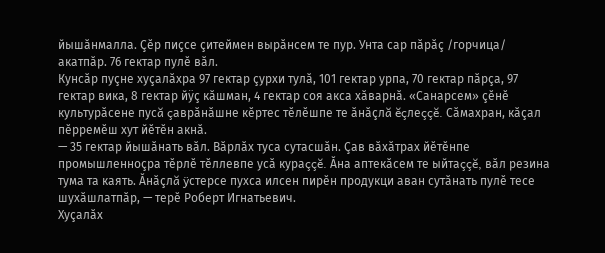йышăнмалла. Çĕр пиçсе çитеймен вырăнсем те пур. Унта сар пăрăç /горчица/ акатпăр. 76 гектар пулĕ вăл.
Кунсăр пуçне хуçалăхра 97 гектар çурхи тулă, 101 гектар урпа, 70 гектар пăрçа, 97 гектар вика, 8 гектар йÿç кăшман, 4 гектар соя акса хăварнă. «Санарсем» çĕнĕ культурăсене пусă çаврăнăшне кĕртес тĕлĕшпе те ăнăçлă ĕçлеççĕ. Сăмахран, кăçал пĕрремĕш хут йĕтĕн акнă.
— 35 гектар йышăнать вăл. Вăрлăх туса сутасшăн. Çав вăхăтрах йĕтĕнпе промышленноçра тĕрлĕ тĕллевпе усă кураççĕ. Ăна аптекăсем те ыйтаççĕ, вăл резина тума та каять. Ăнăçлă ÿстерсе пухса илсен пирĕн продукци аван сутăнать пулĕ тесе шухăшлатпăр, — терĕ Роберт Игнатьевич.
Хуçалăх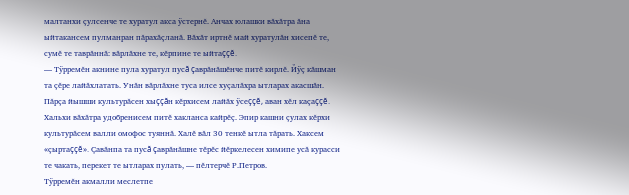малтанхи çулсенче те хуратул акса ÿстернĕ. Анчах юлашки вăхăтра ăна ыйтакансем пулманран пăрахăçланă. Вăхăт иртнĕ май хуратулăн хисепĕ те, сумĕ те таврăннă: вăрлăхне те, кĕрпине те ыйтаççĕ.
— Тÿрремĕн акнине пула хуратул пусă çаврăнăшĕнче питĕ кирлĕ. Йÿç кăшман та çĕре лайăхлатать. Унăн вăрлăхне туса илсе хуçалăхра ытларах акасшăн. Пăрçа йышши культурăсен хыççăн кĕрхисем лайăх ÿсеççĕ, аван хĕл каçаççĕ. Хальхи вăхăтра удобренисем питĕ хакланса кайрĕç. Эпир кашни çулах кĕрхи культурăсем валли омофос туяннă. Халĕ вăл 30 тенкĕ ытла тăрать. Хаксем «çыртаççĕ». Çавăнпа та пусă çаврăнăшне тĕрĕс йĕркелесен химипе усă курасси те чакать, перекет те ытларах пулать, — пĕлтерчĕ Р.Петров.
Тÿрремĕн акмалли меслетпе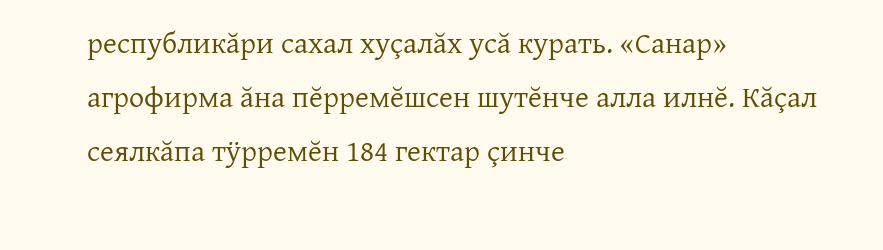республикăри сахал хуçалăх усă курать. «Санар» агрофирма ăна пĕрремĕшсен шутĕнче алла илнĕ. Кăçал сеялкăпа тÿрремĕн 184 гектар çинче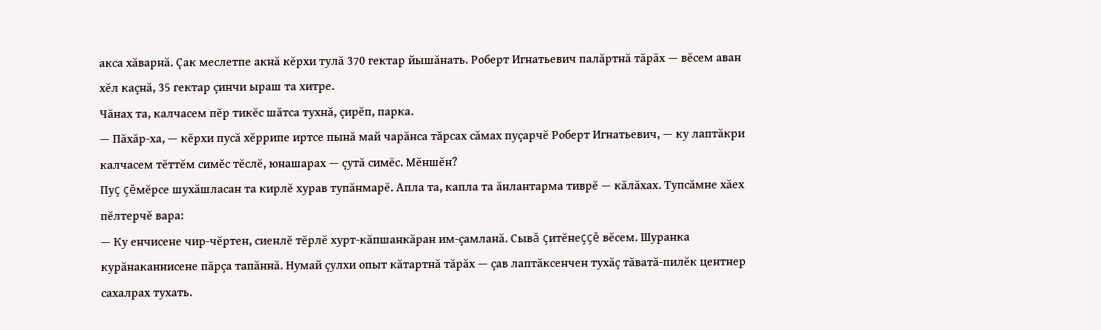акса хăварнă. Çак меслетпе акнă кĕрхи тулă 370 гектар йышăнать. Роберт Игнатьевич палăртнă тăрăх — вĕсем аван хĕл каçнă, 35 гектар çинчи ыраш та хитре.
Чăнах та, калчасем пĕр тикĕс шăтса тухнă, çирĕп, парка.
— Пăхăр-ха, — кĕрхи пусă хĕррипе иртсе пынă май чарăнса тăрсах сăмах пуçарчĕ Роберт Игнатьевич, — ку лаптăкри калчасем тĕттĕм симĕс тĕслĕ, юнашарах — çутă симĕс. Мĕншĕн?
Пуç çĕмĕрсе шухăшласан та кирлĕ хурав тупăнмарĕ. Апла та, капла та ăнлантарма тиврĕ — кăлăхах. Тупсăмне хăех пĕлтерчĕ вара:
— Ку енчисене чир-чĕртен, сиенлĕ тĕрлĕ хурт-кăпшанкăран им-çамланă. Сывă çитĕнеççĕ вĕсем. Шуранка курăнаканнисене пăрçа тапăннă. Нумай çулхи опыт кăтартнă тăрăх — çав лаптăксенчен тухăç тăватă-пилĕк центнер сахалрах тухать.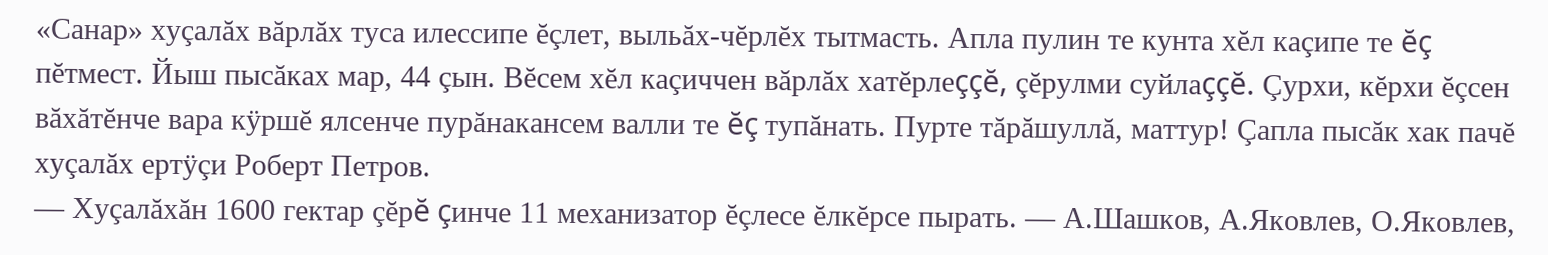«Санар» хуçалăх вăрлăх туса илессипе ĕçлет, выльăх-чĕрлĕх тытмасть. Апла пулин те кунта хĕл каçипе те ĕç пĕтмест. Йыш пысăках мар, 44 çын. Вĕсем хĕл каçиччен вăрлăх хатĕрлеççĕ, çĕрулми суйлаççĕ. Çурхи, кĕрхи ĕçсен вăхăтĕнче вара кÿршĕ ялсенче пурăнакансем валли те ĕç тупăнать. Пурте тăрăшуллă, маттур! Çапла пысăк хак пачĕ хуçалăх ертÿçи Роберт Петров.
— Хуçалăхăн 1600 гектар çĕрĕ çинче 11 механизатор ĕçлесе ĕлкĕрсе пырать. — А.Шашков, А.Яковлев, О.Яковлев,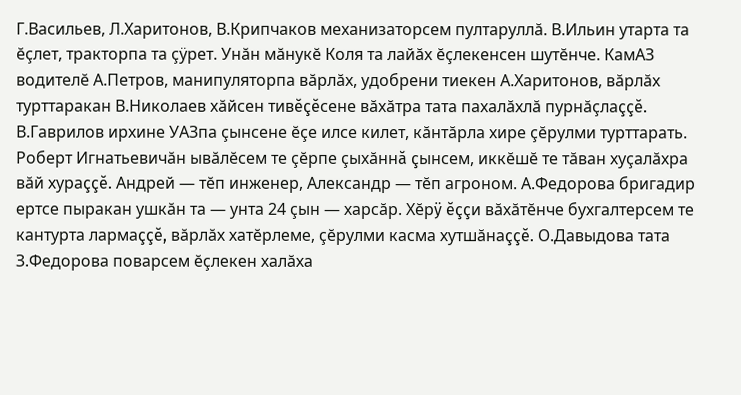Г.Васильев, Л.Харитонов, В.Крипчаков механизаторсем пултаруллă. В.Ильин утарта та ĕçлет, тракторпа та çÿрет. Унăн мăнукĕ Коля та лайăх ĕçлекенсен шутĕнче. КамАЗ водителĕ А.Петров, манипуляторпа вăрлăх, удобрени тиекен А.Харитонов, вăрлăх турттаракан В.Николаев хăйсен тивĕçĕсене вăхăтра тата пахалăхлă пурнăçлаççĕ. В.Гаврилов ирхине УАЗпа çынсене ĕçе илсе килет, кăнтăрла хире çĕрулми турттарать.
Роберт Игнатьевичăн ывăлĕсем те çĕрпе çыхăннă çынсем, иккĕшĕ те тăван хуçалăхра вăй хураççĕ. Андрей — тĕп инженер, Александр — тĕп агроном. А.Федорова бригадир ертсе пыракан ушкăн та — унта 24 çын — харсăр. Хĕрÿ ĕççи вăхăтĕнче бухгалтерсем те кантурта лармаççĕ, вăрлăх хатĕрлеме, çĕрулми касма хутшăнаççĕ. О.Давыдова тата З.Федорова поварсем ĕçлекен халăха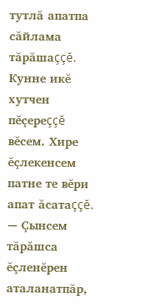тутлă апатпа сăйлама тăрăшаççĕ. Кунне икĕ хутчен пĕçереççĕ вĕсем. Хире ĕçлекенсем патне те вĕри апат ăсатаççĕ.
— Çынсем тăрăшса ĕçленĕрен аталанатпăр,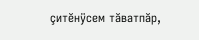çитĕнÿсем тăватпăр,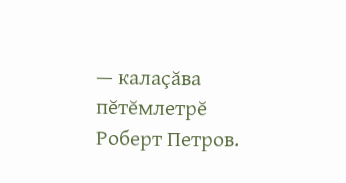— калаçăва пĕтĕмлетрĕ Роберт Петров.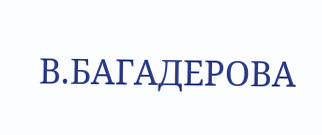В.БАГАДЕРОВА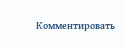Комментировать